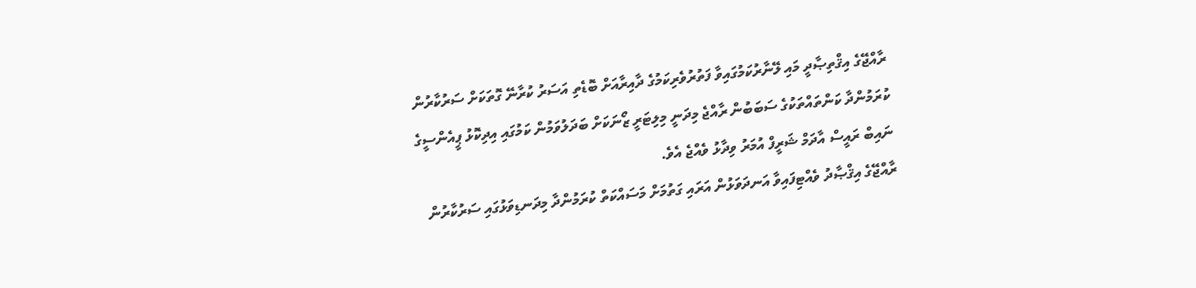ރާއްޖޭގެ އިޤްތިޞާދީ މައި ލޭނާރުކަމުގައިވާ ފަތުރުވެރިކަމުގެ ދާއިރާއަށް ބޮޑެތި އަސަރު ކުރާނޭ ގޮތަކަށް ސަރުކާރުން ކުރަމުންދާ ކަންތައްތަކުގެ ސަބަބުން ރާއްޖެ މިދަނީ މިލިޓަރީ ޒޯނަކަށް ބަދަލުވަމުން ކަމުގައި އިދިކޮޅު ޕީއެންސީގެ ނައިބް ރައީސް އާދަމް ޝަރީފް އުމަރު ވިދާޅު ވެއްޖެ އެވެ.
ރާއްޖޭގެ އިޤްޞާދު ވެއްޓިފައިވާ އަނދަވަޅުން އަރައި ގަތުމަށް މަސައްކަތް ކުރަމުންދާ މިދަނޑިވަޅުގައި ސަރުކާރުން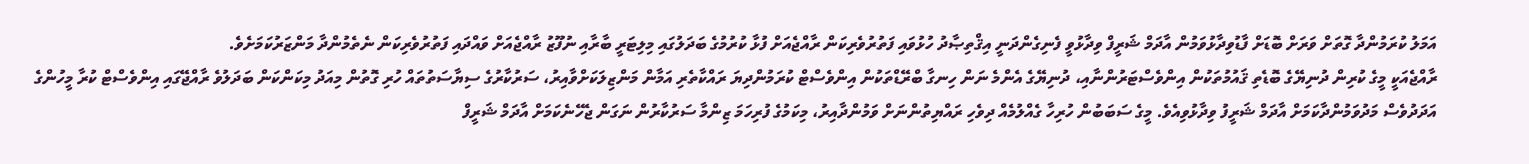އަމަލު ކުރަމުންދާ ގޮތަށް ވަރަށް ބޮޑަށް ފާޑުވިދާޅުވަމުން އާދަމް ޝަރީފް ވިދާޅުވީ ފެނިގެންދަނީ އިޤްތިޞާދު ހުޅުވައި ފަތުރުވެރިކަން ރާއްޖެއަށް ފުޅާ ކުރުމުގެ ބަދަލުގައި މިލިޓަރީ ބާރާއި ނުފޫޒު ރާއްޖެއަށް ވައްދައި ފަތުރުވެރިކަން ނެތެމުންދާ މަންޒަރުކަމަށެވެ.
ރާއްޖެއަކީ މީގެ ކުރިން ދުނިޔޭގެ ބޮޑެތި ޤައުމުތަކުން އިންވެސްޓަރުންނާއި، ދުނިޔޭގެ އެންމެ ނަން ހިނގާ ބްރޭޑްތަކުން އިންވެސްޓް ކުރަމުންދިޔަ ރައްކާތެރި އަމާން މަންޒިލަކަށްވާއިރު، ސަރުކާރުގެ ސިޔާސަތުތައް ހުރި ގޮތުން މިއަދު މިކަންކަން ބަދަލުވެ ރާއްޖޭގައި އިންވެސްޓް ކުރާ މީހުންގެ އަދަދުވެސް މަދުވަމުންދާކަމަށް އާދަމް ޝަރީފު ވިދާޅުވިއެވެ. މީގެ ސަބަބުން ހުރިހާ ގެއްލުމެއް ދިވެހި ރައްޔިތުންނަށް ވަމުންދާއިރު، މިކަމުގެ ފުރިހަމަ ޒިންމާ ސަރުކާރުން ނަގަން ޖެހޭނެކަމަށް އާދަމް ޝަރީފް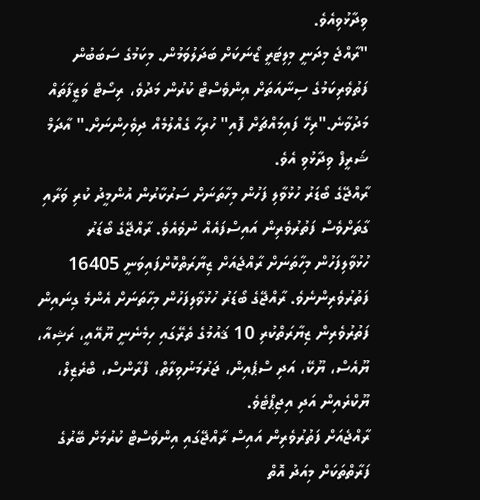ވިދާޅުވިއެވެ.
"ރާއްޖެ މިދަނީ މިލިޓަރީ ޒޯނަކަށް ބަދަލުވަމުން. މިކަމުގެ ސަބަބުން ފަތުވެރިކަމުގެ ސިނާއަތަށް އިންވެސްޓް ކުރުން މަދުވެ، ރިސޯޓް ވަޒީފާތައް މަދުވާނެ."ރިހޭ ފައިމައްޗަށް ފޮއި" ހުރިހާ ގެއްލުމެއް ދިވެހިންނަށް." އާދަމް ޝަރީފް ވިދާޅުވި އެވެ.
ރާއްޖޭގެ ބޯޑަރު ހުޅުވާލި ފަހުން މިހާތަނަށް ސަރުކާރުން އުންމީދު ކުރި ވަރާއި ގާތަށްވެސް ފަތުރުވެރިން އައިސްފައެއް ނުވެއެވެ. ރާއްޖޭގެ ބޯޑަރު ހުޅުވާލިފަހުން މިހާތަނަށް ރާއްޖެއަށް ޒިޔާރަތްކޮށްފައިވަނީ 16405 ފަތުރުވެރިންނެވެ. ރާއްޖޭގެ ބޯޑަރު ހުޅުވާލިފަހުން މިހާތަނަށް އެންމެ ގިނައިން ފަތުރުވެރިން ޒިޔާރަތްކުރި 10 ޤައުމުގެ ތެރޭގައި ހިމެނެނީ ޔޫއޭއީ، ރަޝިއާ، ޔޫއެސް، ޔޫކޭ، އަދި ސްޕެއިން، ޖަރުމަނުވިލާތް، ފްރާންސް، ބްރެޒިލް، ޔޫކްރެއިން އަދި އިޖިޕްޓެވެ.
ރާއްޖެއަށް ފަތުރުވެރިން އައިސް ރާއްޖޭގައި އިންވެސްޓް ކުރުމަށް ބޭރުގެ ފަރާތްތަކަށް މިއަދު އޮތް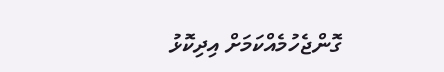ގޮންޖެހުމެއްކަމަށް އިދިކޮޅު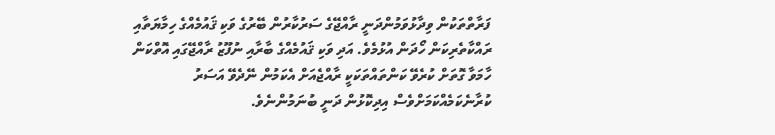ފަރާތްތަކުން ވިދާޅުވަމުންދަނީ ރާއްޖޭގެ ސަރުކާރުން ބޭރުގެ ވަކި ޤައުމެއްގެ ހިމާޔަތާއި ރައްކާތެރިކަން ހޯދަން އުޅުމެވެ. އަދި ވަކި ޤައުމެއްގެ ބާރާއި ނުފޫޒު ރާއްޖޭގައި އޮތްކަން ހާމަވާ ގޮތަށް ކުރެވޭ ކަންތައްތަކަކީ ރާއްޖެއަށް އެކަމުން ނޭދެވޭ އަސަރު ކުރާނެކަމެއްކަމަށްވެސް އިދިކޮޅުން ދަނީ ބުނަމުންނެވެ.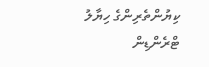ކިޔުންތެރިންގެ ހިޔާލު
ޓްރެންޑިން